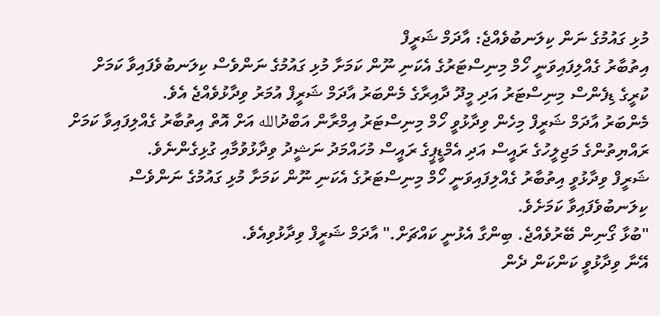މުޅި ގައުމުގެ ނަން ކިލަނބުވެއްޖެ: އާދަމް ޝަރީފް
އިތުބާރު ގެއްލިފައިވަނީ ހޯމް މިނިސްޓަރުގެ އެކަނި ނޫން ކަމަށާ މުޅި ގައުމުގެ ނަންވެސް ކިލަނބުވެފައިވާ ކަމަށް ކުރީގެ ޑިފެންސް މިނިސްޓަރު އަދި މީދޫ ދާއިރާގެ މެންބަރު އާދަމް ޝަރީފް އުމަރު ވިދާޅުވެއްޖެ އެވެ.
މެންބަރު އާދަމް ޝަރީފް މިހެން ވިދާޅުވީ ހޯމް މިނިސްޓަރު އިމްރާން އަބްދުالله އަށް އޮތް އިތުބާރު ގެއްލިފައިވާ ކަމަށް ރައްޔިތުންގެ މަޖިލީހުގެ ރައީސް އަދި އެމްޑީޕީގެ ރައީސް މުހައްމަދު ނަޝީދު ވިދާޅުވުމާއި ގުޅިގެންނެވެ.
ޝަރީފް ވިދާޅުވީ އިތުބާރު ގެއްލިފައިވަނީ ހޯމް މިނިސްޓަރުގެ އެކަނި ނޫން ކަމަށާ މުޅި ގައުމުގެ ނަންވެސް ކިލަނބުވެފައިވާ ކަމަށެވެ.
"ބުޅާ ގޯނިން ބޭރުވެއްޖެ. ބިންގާ އެޅުނީ ކައްޗަށް." އާދަމް ޝަރީފް ވިދާޅުވިއެވެ.
އޭނާ ވިދާޅުވީ ކަންކަން ދެން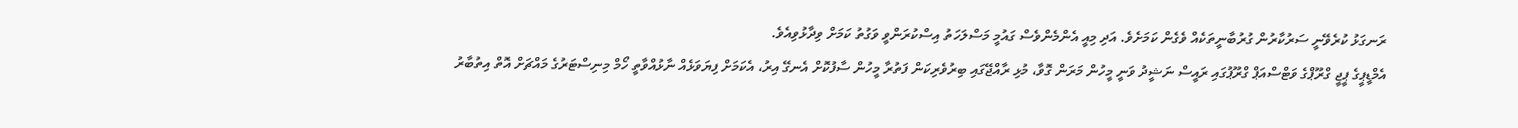ރަނގަޅު ކުރެވޭނީ ސަރުކާރުން ގުރުބާނީތަކެއް ވެގެން ކަމަށެވެ. އަދި މިއީ އެންމެންވެސް ގައުމީ މަސްލަހަތު އިސްކުރަންވީ ވަގުތު ކަމަށް ވިދާޅުވިއެވެ.
އެމްޑީޕީގެ ޕީޖީ ގްރޫޕްގެ ވަޓްސްއަޕް ގްރޫޕުގައި ރައީސް ނަޝީދު ވަނީ މީހުން މަރަން ގޮވާ، މުޅި ރާއްޖޭގައި ބިރުވެރިކަން ފަތުރާ މީހުން ސާފުކޮށް އެނގޭ އިރު، އެކަމަށް ފިޔަވަޅެއް ނާޅުއްވާތީ ހޯމް މިނިސްޓަރުގެ މައްޗަށް އޮތް އިތުބާރު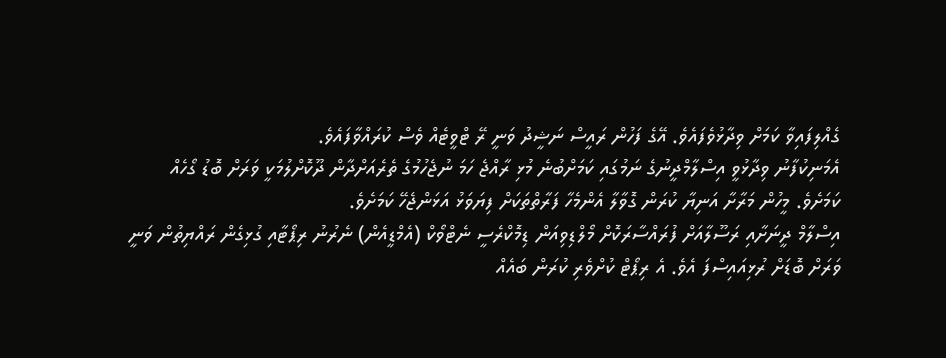ގެއްލިފައިވާ ކަމަށް ވިދާޅުވެފައެވެ. އޭގެ ފަހުން ރައީސް ނަޝީދު ވަނީ ރޭ ޓްވީޓެއް ވެސް ކުރައްވާފައެވެ.
އެމަނިކުފާނު ވިދާޅުވީ އިސްލާމްދީނުގެ ނަމުގައި ކަމަށްބުނެ މުޅި ރާއްޖެ ހަމަ ނުޖެހުމުގެ ތެރެއަށްދާން ދޫކޮށްލުމަކީ ވަރަށް ބޮޑު ގޯހެއް ކަމަށެވެ. މީހުން މަރާށާ އަނިޔާ ކުރަން ގޮވާލާ އެންމެހާ ފަރާތްތަކަށް ފިޔަވަޅު އަޅަންޖެހޭ ކަމަށެވެ.
އިސްލާމް ދީނަށާއި ރަސޫލާއަށް ފުރައްސާރަކޮށް މޯލްޑިވިއަން ޑިމޮކްރެސީ ނެޓްވޯކް (އެމްޑީއެން) ނެރުނު ރިޕޯޓާއި ގުޅިގެން ރައްޔިތުން ވަނީ ވަރަށް ބޮޑަށް ރުޅިއައިސްފަ އެވެ. އެ ރިޕޯޓް ކުށްވެރި ކުރަން ބައެއް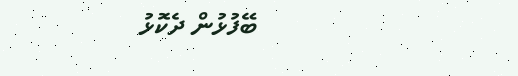ބޭފުޅުން ދެކޮޅު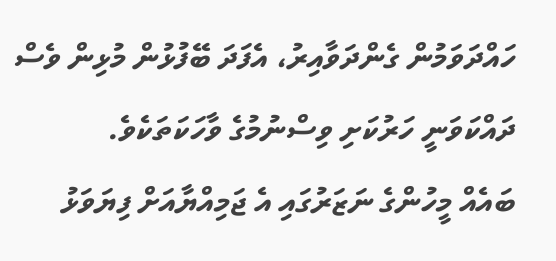ހައްދަވަމުން ގެންދަވާއިރު، އެފަދަ ބޭފުޅުން މުޅިން ވެސް ދައްކަވަނީ ހަރުކަށި ވިސްނުމުގެ ވާހަކަތަކެވެ.
ބައެއް މީހުންގެ ނަޒަރުގައި އެ ޖަމިއްޔާއަށް ފިޔަވަޅު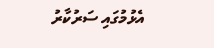އެޅުމުގައި ސަރުކާރު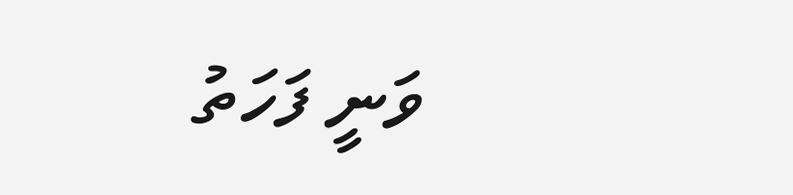ވަނީ ފަހަތު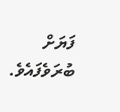ފަޔަށް ބުރަވެފައެވެ.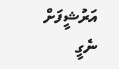އަރުޝީފަށް ނެގީ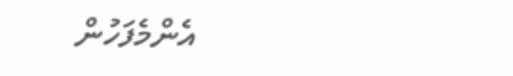އެންމެފަހުން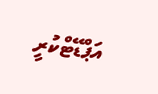އަޕްޑޭޓްކުރީ